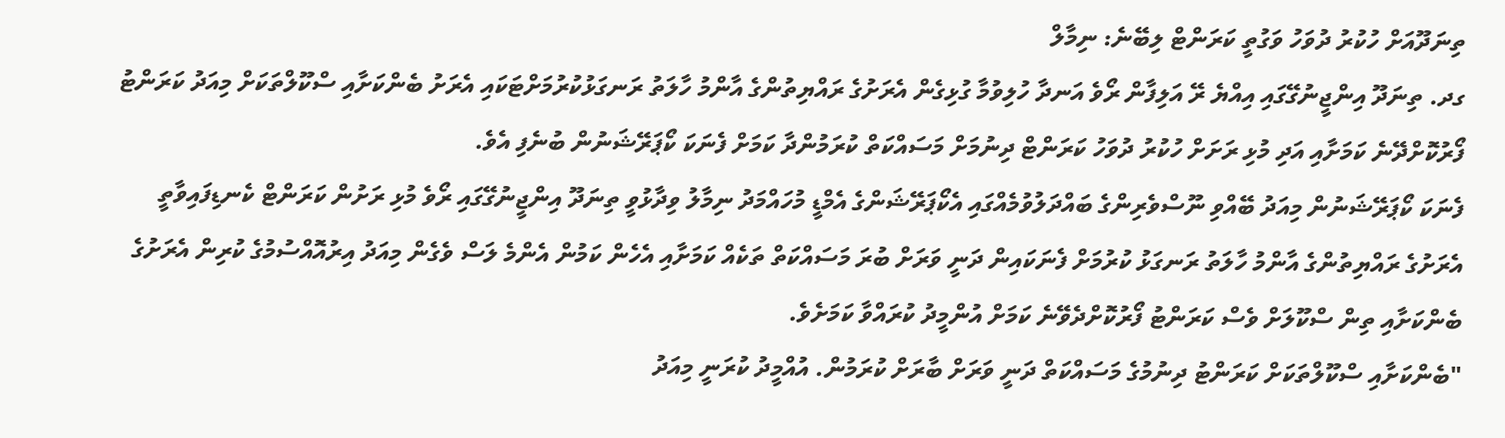ތިނަދޫއަށް ހުކުރު ދުވަހު ވަގުތީ ކަރަންޓް ލިބޭނެ: ނިމާލް
ގދ. ތިނަދޫ އިންޖީނުގޭގައި އިއްޔެ ރޭ އަލިފާން ރޯވެ އަނދާ ހުލިވުމާ ގުޅިގެން އެރަށުގެ ރައްޔިތުންގެ އާންމު ހާލަތު ރަނގަޅުކުރުމަށްޓަކައި އެރަށު ބެންކަށާއި ސްކޫލްތަކަށް މިއަދު ކަރަންޓު ފޯރުކޮށްދޭނެ ކަމަށާއި އަދި މުޅި ރަށަށް ހުކުރު ދުވަހު ކަރަންޓް ދިނުމަށް މަސައްކަތް ކުރަމުންދާ ކަމަށް ފެނަކަ ކޯޕަރޭޝަނުން ބުނެފި އެވެ.
ފެނަކަ ކޯޕަރޭޝަނުން މިއަދު ބޭއްވި ނޫސްވެރިންގެ ބައްދަލުވުމެއްގައި އެކޯޕަރޭޝަންގެ އެމްޑީ މުހައްމަދު ނިމާލު ވިދާޅުވީ ތިނަދޫ އިންޖީނުގޭގައި ރޯވެ މުޅި ރަށުން ކަރަންޓް ކެނޑިފައިވާތީ އެރަށުގެ ރައްޔިތުންގެ އާންމު ހާލަތު ރަނގަޅު ކުރުމަށް ފެނަކައިން ދަނީ ވަރަށް ބުރަ މަސައްކަތް ތަކެއް ކަމަށާއި އެހެން ކަމުން އެންމެ ލަސް ވެގެން މިއަދު އިރުއޮއްސުމުގެ ކުރިން އެރަށުގެ ބެންކަށާއި ތިން ސްކޫލަށް ވެސް ކަރަންޓު ފޯރުކޮށްދެވޭނެ ކަމަށް އުންމީދު ކުރައްވާ ކަމަށެވެ.
"ބެންކަށާއި ސްކޫލްތަކަށް ކަރަންޓު ދިނުމުގެ މަސައްކަތް ދަނީ ވަރަށް ބާރަށް ކުރަމުން. އުއްމީދު ކުރަނީ މިއަދު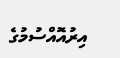އިރުއޮއްސުމުގެ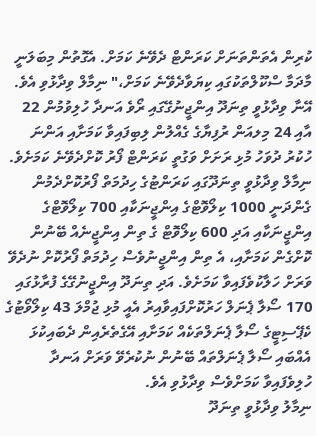ކުރިން އެތަންތަނަށް ކަރަންޓް ދެވޭނެ ކަމަށް. އެގޮތުން މިބަލަނީ މާދަމާ ސްކޫލްތަކުގައި ކިޔަވާދެވޭނެ ކަމަށް،" ނިމާލް ވިދާޅުވި އެވެ.
އޭނާ ވިދާޅުވީ ތިނަދޫ އިންޖީނުގޭގައި ރޯވެ އަނދާ ހުލިވުމުން 22 އާއި 24 މިލއަން ރުފިޔާގެ ގެއްލުން ލިބިފައިވާ ކަމަށާއި އަންނަ ހުކުރު ދުވަހު މުޅި ރަށަށް ވަގުތީ ކަރަންޓް ފޯރު ކޮށްދެވޭނެ ކަމަށެވެ.
ނިމާލް ވިދާޅުވީ ތިނަދޫގައި ކަރަންޓުގެ ހިދުމަތް ފޯރުކޮށްދެމުން ގެންދަނީ 1000 ކިލޯވޮޓްގެ އިންޖީނަކާއި 700 ކިލޯވޮޓްގެ އިންޖީނަކާއި އަދި 600 ކިލޯވޮޓް ގެ ތިން އިންޖީނެއް ބޭނުން ކޮށްގެން ކަމަށާއި، އެ ތިން އިންޖީނުވެސް ހިދުމަތް ފޯރުކޮށް ނުދެވޭ ވަރަށް ހަލާކުވެފައިވާ ކަމަށެވެ. އަދި ތިނަދޫ އިންޖީނުގޭގެ ފުރާޅުގައި 170 ސޯލާ ޕެނަލް ހަރުކޮށްފައިވާއިރު އެއީ މުޅި ޖުމްލަ 43 ކިލޯވޯޓުގެ ކެޕޭސިޓީގެ ސޯލާ ޕެނަލްތަކެއް ކަމަށާއި އޭގެތެރެއިން ދެބައިކުޅަ އެއްބައި ސޯލާ ޕެނަލްތައް ބޭނުން ނުކުރެވޭ ވަރަށް އަނދާ ހުލިވެފައިވާ ކަމަށްވެސް ވިދާޅުވި އެވެ.
ނިމާލު ވިދާޅުވީ ތިނަދޫ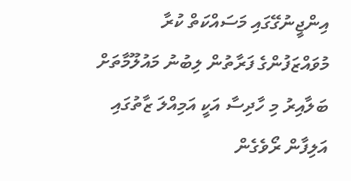އިންޖީނުގޭގައި މަސައްކަތް ކުރާ މުވައްޒަފުންގެ ފަރާތުން ލިބުނު މައުލޫމާތަށް ބަލާއިރު މި ހާދިސާ އަކީ އަމިއްލަ ޒާތުގައި އަލިފާން ރޯވެގެން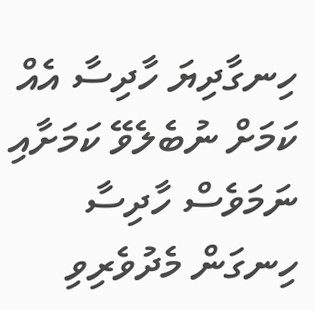ހިނގާދިޔަ ހާދިސާ އެއް ކަމަށް ނުބެލެވޭ ކަމަށާއި ނަމަވެސް ހާދިސާ ހިނގަން މެދުވެރިވި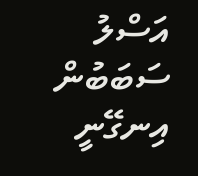އަސްލު ސަބަބުން އިނގޭނީ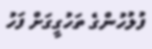ފުލުހުންގެ ތަހުގީގަށް ފަހު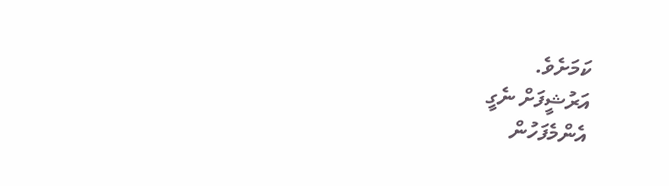ކަމަށެވެ.
އަރުޝީފަށް ނެގީ
އެންމެފަހުން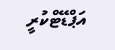އަޕްޑޭޓްކުރީ